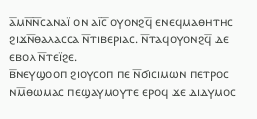ⲁ̅ⲙⲛ̅ⲛ̅ⲥⲁⲛⲁⲓ̈ ⲟⲛ ⲁⲓ̅ⲥ̅ ⲟⲩⲟⲛϩϥ̅ ⲉⲛⲉϥⲙⲁⲑⲏⲧⲏⲥ ϩⲓϫⲛ̅ⲑⲁⲗⲁⲥⲥⲁ ⲛ̅ⲧⲓⲃⲉⲣⲓⲁⲥ. ⲛ̅ⲧⲁϥⲟⲩⲟⲛϩϥ̅ ⲇⲉ ⲉⲃⲟⲗ ⲛ̅ⲧⲉⲓ̈ϩⲉ.
ⲃ̅ⲛⲉⲩϣⲟⲟⲡ ϩⲓⲟⲩⲥⲟⲡ ⲡⲉ ⲛ̅ϭⲓⲥⲓⲙⲱⲛ ⲡⲉⲧⲣⲟⲥ ⲛⲙ̅ⲑⲱⲙⲁⲥ ⲡⲉϣⲁⲩⲙⲟⲩⲧⲉ ⲉⲣⲟϥ ϫⲉ ⲇⲓⲇⲩⲙⲟⲥ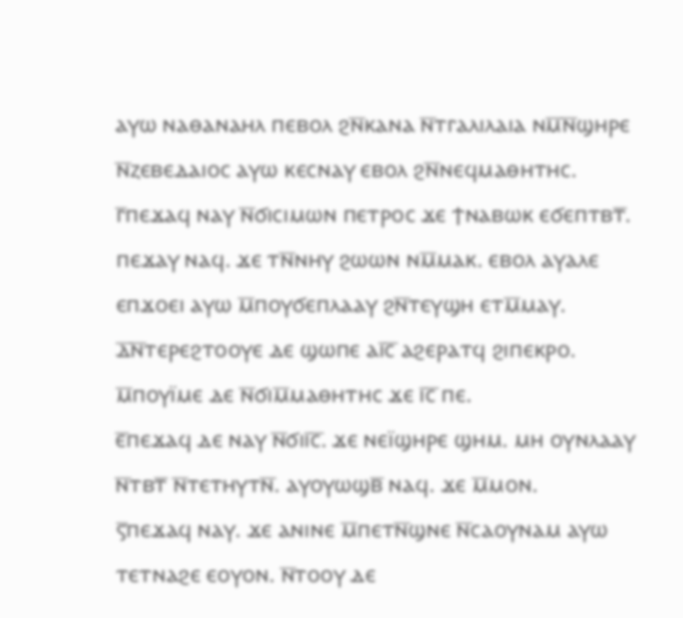ⲁⲩⲱ ⲛⲁⲑⲁⲛⲁⲏⲗ ⲡⲉⲃⲟⲗ ϩⲛ̅ⲕⲁⲛⲁ ⲛ̅ⲧⲅⲁⲗⲓⲗⲁⲓⲁ ⲛⲙ̅ⲛ̅ϣⲏⲣⲉ ⲛ̅ⲍⲉⲃⲉⲇⲁⲓⲟⲥ ⲁⲩⲱ ⲕⲉⲥⲛⲁⲩ ⲉⲃⲟⲗ ϩⲛ̅ⲛⲉϥⲙⲁⲑⲏⲧⲏⲥ.
ⲅ̅ⲡⲉϫⲁϥ ⲛⲁⲩ ⲛ̅ϭⲓⲥⲓⲙⲱⲛ ⲡⲉⲧⲣⲟⲥ ϫⲉ ϯⲛⲁⲃⲱⲕ ⲉϭⲉⲡⲧⲃⲧ̅. ⲡⲉϫⲁⲩ ⲛⲁϥ. ϫⲉ ⲧⲛ̅ⲛⲏⲩ ϩⲱⲱⲛ ⲛⲙ̅ⲙⲁⲕ. ⲉⲃⲟⲗ ⲁⲩⲁⲗⲉ ⲉⲡϫⲟⲉⲓ ⲁⲩⲱ ⲙ̅ⲡⲟⲩϭⲉⲡⲗⲁⲁⲩ ϩⲛ̅ⲧⲉⲩϣⲏ ⲉⲧⲙ̅ⲙⲁⲩ.
ⲇ̅ⲛ̅ⲧⲉⲣⲉϩⲧⲟⲟⲩⲉ ⲇⲉ ϣⲱⲡⲉ ⲁⲓ̅ⲥ̅ ⲁϩⲉⲣⲁⲧϥ ϩⲓⲡⲉⲕⲣⲟ. ⲙ̅ⲡⲟⲩⲓ̈ⲙⲉ ⲇⲉ ⲛ̅ϭⲓⲙ̅ⲙⲁⲑⲏⲧⲏⲥ ϫⲉ ⲓ̅ⲥ̅ ⲡⲉ.
ⲉ̅ⲡⲉϫⲁϥ ⲇⲉ ⲛⲁⲩ ⲛ̅ϭⲓⲓ̅ⲥ̅. ϫⲉ ⲛⲉⲓ̈ϣⲏⲣⲉ ϣⲏⲙ. ⲙⲏ ⲟⲩⲛⲗⲁⲁⲩ ⲛ̅ⲧⲃⲧ̅ ⲛ̅ⲧⲉⲧⲏⲩⲧⲛ̅. ⲁⲩⲟⲩⲱϣⲃ̅ ⲛⲁϥ. ϫⲉ ⲙ̅ⲙⲟⲛ.
ⲋ̅ⲡⲉϫⲁϥ ⲛⲁⲩ. ϫⲉ ⲁⲛⲓⲛⲉ ⲙ̅ⲡⲉⲧⲛ̅ϣⲛⲉ ⲛ̅ⲥⲁⲟⲩⲛⲁⲙ ⲁⲩⲱ ⲧⲉⲧⲛⲁϩⲉ ⲉⲟⲩⲟⲛ. ⲛ̅ⲧⲟⲟⲩ ⲇⲉ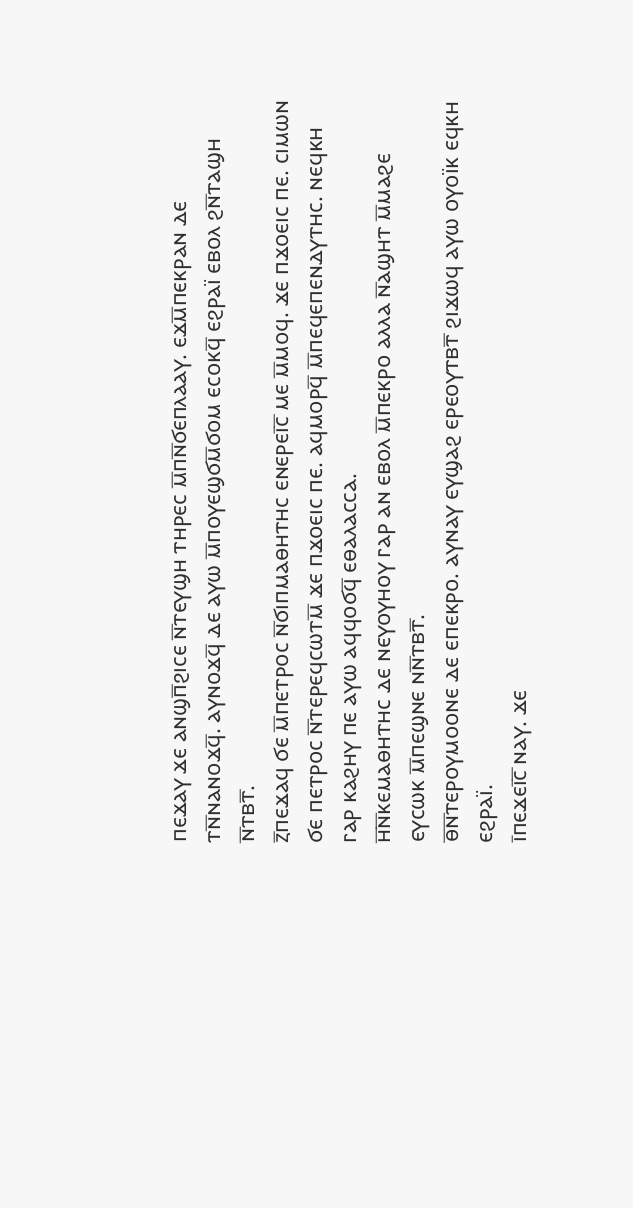ⲡⲉϫⲁⲩ ϫⲉ ⲁⲛϣⲡ̅ϩⲓⲥⲉ ⲛ̅ⲧⲉⲩϣⲏ ⲧⲏⲣⲉⲥ ⲙ̅ⲡⲛ̅ϭⲉⲡⲗⲁⲁⲩ. ⲉϫⲙ̅ⲡⲉⲕⲣⲁⲛ ⲇⲉ ⲧⲛ̅ⲛⲁⲛⲟϫϥ̅. ⲁⲩⲛⲟϫϥ̅ ⲇⲉ ⲁⲩⲱ ⲙ̅ⲡⲟⲩⲉϣϭⲙ̅ϭⲟⲙ ⲉⲥⲟⲕϥ̅ ⲉϩⲣⲁⲓ̈ ⲉⲃⲟⲗ ϩⲛ̅ⲧⲁϣⲏ ⲛ̅ⲧⲃⲧ̅.
ⲍ̅ⲡⲉϫⲁϥ ϭⲉ ⲙ̅ⲡⲉⲧⲣⲟⲥ ⲛ̅ϭⲓⲡⲙⲁⲑⲏⲧⲏⲥ ⲉⲛⲉⲣⲉⲓ̅ⲥ̅ ⲙⲉ ⲙ̅ⲙⲟϥ. ϫⲉ ⲡϫⲟⲉⲓⲥ ⲡⲉ. ⲥⲓⲙⲱⲛ ϭⲉ ⲡⲉⲧⲣⲟⲥ ⲛ̅ⲧⲉⲣⲉϥⲥⲱⲧⲙ̅ ϫⲉ ⲡϫⲟⲉⲓⲥ ⲡⲉ. ⲁϥⲙⲟⲣϥ̅ ⲙ̅ⲡⲉϥⲉⲡⲉⲛⲇⲩⲧⲏⲥ. ⲛⲉϥⲕⲏ ⲅⲁⲣ ⲕⲁϩⲏⲩ ⲡⲉ ⲁⲩⲱ ⲁϥϥⲟϭϥ̅ ⲉⲑⲁⲗⲁⲥⲥⲁ.
ⲏ̅ⲛ̅ⲕⲉⲙⲁⲑⲏⲧⲏⲥ ⲇⲉ ⲛⲉⲩⲟⲩⲏⲟⲩ ⲅⲁⲣ ⲁⲛ ⲉⲃⲟⲗ ⲙ̅ⲡⲉⲕⲣⲟ ⲁⲗⲗⲁ ⲛ̅ⲁϣⲏⲧ ⲙ̅ⲙⲁϩⲉ ⲉⲩⲥⲱⲕ ⲙ̅ⲡⲉϣⲛⲉ ⲛⲛ̅ⲧⲃⲧ̅.
ⲑ̅ⲛ̅ⲧⲉⲣⲟⲩⲙⲟⲟⲛⲉ ⲇⲉ ⲉⲡⲉⲕⲣⲟ. ⲁⲩⲛⲁⲩ ⲉⲩϣⲁϩ ⲉⲣⲉⲟⲩⲧⲃⲧ̅ ϩⲓϫⲱϥ ⲁⲩⲱ ⲟⲩⲟⲓ̈ⲕ ⲉϥⲕⲏ ⲉϩⲣⲁⲓ̈.
ⲓ̅ⲡⲉϫⲉⲓ̅ⲥ̅ ⲛⲁⲩ. ϫⲉ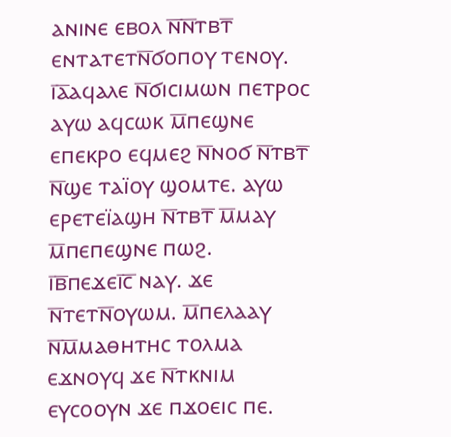ⲁⲛⲓⲛⲉ ⲉⲃⲟⲗ ⲛ̅ⲛ̅ⲧⲃⲧ̅ ⲉⲛⲧⲁⲧⲉⲧⲛ̅ϭⲟⲡⲟⲩ ⲧⲉⲛⲟⲩ.
ⲓ̅ⲁ̅ⲁϥⲁⲗⲉ ⲛ̅ϭⲓⲥⲓⲙⲱⲛ ⲡⲉⲧⲣⲟⲥ ⲁⲩⲱ ⲁϥⲥⲱⲕ ⲙ̅ⲡⲉϣⲛⲉ ⲉⲡⲉⲕⲣⲟ ⲉϥⲙⲉϩ ⲛ̅ⲛⲟϭ ⲛ̅ⲧⲃⲧ̅ ⲛ̅ϣⲉ ⲧⲁⲓ̈ⲟⲩ ϣⲟⲙⲧⲉ. ⲁⲩⲱ ⲉⲣⲉⲧⲉⲓ̈ⲁϣⲏ ⲛ̅ⲧⲃⲧ̅ ⲙ̅ⲙⲁⲩ ⲙ̅ⲡⲉⲡⲉϣⲛⲉ ⲡⲱϩ.
ⲓ̅ⲃ̅ⲡⲉϫⲉⲓ̅ⲥ̅ ⲛⲁⲩ. ϫⲉ ⲛ̅ⲧⲉⲧⲛ̅ⲟⲩⲱⲙ. ⲙ̅ⲡⲉⲗⲁⲁⲩ ⲛ̅ⲙ̅ⲙⲁⲑⲏⲧⲏⲥ ⲧⲟⲗⲙⲁ ⲉϫⲛⲟⲩϥ ϫⲉ ⲛ̅ⲧⲕⲛⲓⲙ ⲉⲩⲥⲟⲟⲩⲛ ϫⲉ ⲡϫⲟⲉⲓⲥ ⲡⲉ.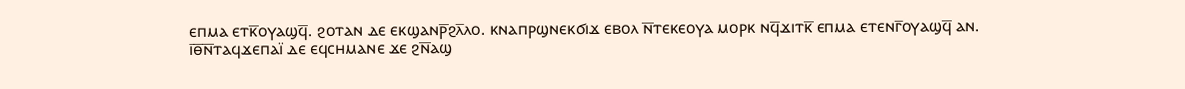ⲉⲡⲙⲁ ⲉⲧⲕ̅ⲟⲩⲁϣϥ̅. ϩⲟⲧⲁⲛ ⲇⲉ ⲉⲕϣⲁⲛⲣ̅ϩⲗ̅ⲗⲟ. ⲕⲛⲁⲡⲣϣⲛⲉⲕϭⲓϫ ⲉⲃⲟⲗ ⲛ̅ⲧⲉⲕⲉⲟⲩⲁ ⲙⲟⲣⲕ ⲛϥ̅ϫⲓⲧⲕ̅ ⲉⲡⲙⲁ ⲉⲧⲉⲛⲅ̅ⲟⲩⲁϣϥ̅ ⲁⲛ.
ⲓ̅ⲑ̅ⲛ̅ⲧⲁϥϫⲉⲡⲁⲓ̈ ⲇⲉ ⲉϥⲥⲏⲙⲁⲛⲉ ϫⲉ ϩⲛ̅ⲁϣ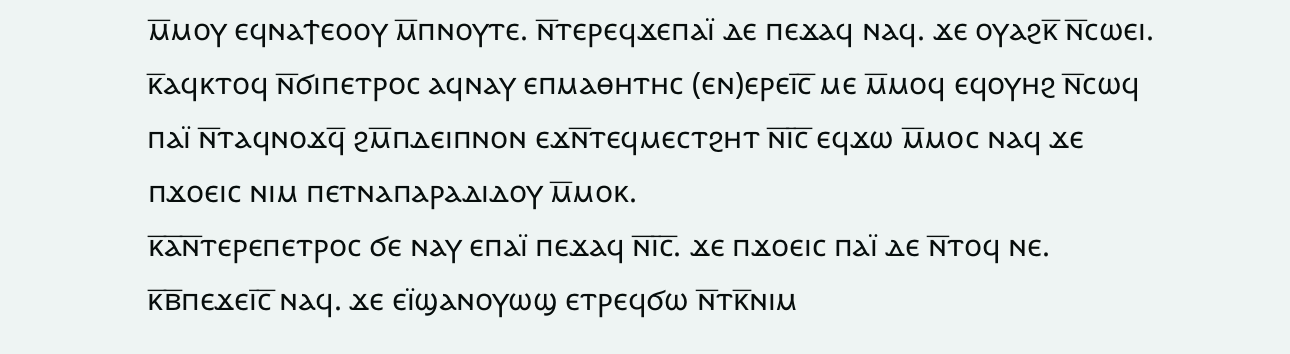ⲙ̅ⲙⲟⲩ ⲉϥⲛⲁϯⲉⲟⲟⲩ ⲙ̅ⲡⲛⲟⲩⲧⲉ. ⲛ̅ⲧⲉⲣⲉϥϫⲉⲡⲁⲓ̈ ⲇⲉ ⲡⲉϫⲁϥ ⲛⲁϥ. ϫⲉ ⲟⲩⲁϩⲕ̅ ⲛ̅ⲥⲱⲉⲓ.
ⲕ̅ⲁϥⲕⲧⲟϥ ⲛ̅ϭⲓⲡⲉⲧⲣⲟⲥ ⲁϥⲛⲁⲩ ⲉⲡⲙⲁⲑⲏⲧⲏⲥ (ⲉⲛ)ⲉⲣⲉⲓ̅ⲥ̅ ⲙⲉ ⲙ̅ⲙⲟϥ ⲉϥⲟⲩⲏϩ ⲛ̅ⲥⲱϥ ⲡⲁⲓ̈ ⲛ̅ⲧⲁϥⲛⲟϫϥ̅ ϩⲙ̅ⲡⲇⲉⲓⲡⲛⲟⲛ ⲉϫⲛ̅ⲧⲉϥⲙⲉⲥⲧϩⲏⲧ ⲛ̅ⲓ̅ⲥ̅ ⲉϥϫⲱ ⲙ̅ⲙⲟⲥ ⲛⲁϥ ϫⲉ ⲡϫⲟⲉⲓⲥ ⲛⲓⲙ ⲡⲉⲧⲛⲁⲡⲁⲣⲁⲇⲓⲇⲟⲩ ⲙ̅ⲙⲟⲕ.
ⲕ̅ⲁ̅ⲛ̅ⲧⲉⲣⲉⲡⲉⲧⲣⲟⲥ ϭⲉ ⲛⲁⲩ ⲉⲡⲁⲓ̈ ⲡⲉϫⲁϥ ⲛ̅ⲓ̅ⲥ̅. ϫⲉ ⲡϫⲟⲉⲓⲥ ⲡⲁⲓ̈ ⲇⲉ ⲛ̅ⲧⲟϥ ⲛⲉ.
ⲕ̅ⲃ̅ⲡⲉϫⲉⲓ̅ⲥ̅ ⲛⲁϥ. ϫⲉ ⲉⲓ̈ϣⲁⲛⲟⲩⲱϣ ⲉⲧⲣⲉϥϭⲱ ⲛ̅ⲧⲕ̅ⲛⲓⲙ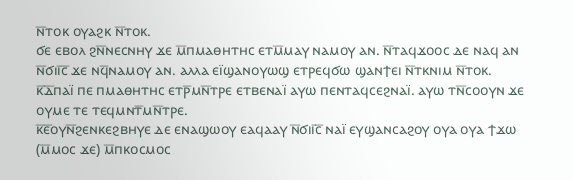ⲛ̅ⲧⲟⲕ ⲟⲩⲁϩⲕ ⲛ̅ⲧⲟⲕ.
ϭⲉ ⲉⲃⲟⲗ ϩⲛ̅ⲛⲉⲥⲛⲏⲩ ϫⲉ ⲙ̅ⲡⲙⲁⲑⲏⲧⲏⲥ ⲉⲧⲙ̅ⲙⲁⲩ ⲛⲁⲙⲟⲩ ⲁⲛ. ⲛ̅ⲧⲁϥϫⲟⲟⲥ ⲇⲉ ⲛⲁϥ ⲁⲛ ⲛ̅ϭⲓⲓ̅ⲥ̅ ϫⲉ ⲛϥ̅ⲛⲁⲙⲟⲩ ⲁⲛ. ⲁⲗⲗⲁ ⲉⲓ̈ϣⲁⲛⲟⲩⲱϣ ⲉⲧⲣⲉϥϭⲱ ϣⲁⲛϯⲉⲓ ⲛ̅ⲧⲕⲛⲓⲙ ⲛ̅ⲧⲟⲕ.
ⲕ̅ⲇ̅ⲡⲁⲓ̈ ⲡⲉ ⲡⲙⲁⲑⲏⲧⲏⲥ ⲉⲧⲣ̅ⲙⲛ̅ⲧⲣⲉ ⲉⲧⲃⲉⲛⲁⲓ̈ ⲁⲩⲱ ⲡⲉⲛⲧⲁϥⲥⲉϩⲛⲁⲓ̈. ⲁⲩⲱ ⲧⲛ̅ⲥⲟⲟⲩⲛ ϫⲉ ⲟⲩⲙⲉ ⲧⲉ ⲧⲉϥⲙⲛⲧ̅ⲙⲛ̅ⲧⲣⲉ.
ⲕ̅ⲉ̅ⲟⲩⲛ̅ϩⲉⲛⲕⲉϩⲃⲏⲩⲉ ⲇⲉ ⲉⲛⲁϣⲱⲟⲩ ⲉⲁϥⲁⲁⲩ ⲛ̅ϭⲓⲓ̅ⲥ̅ ⲛⲁⲓ̈ ⲉⲩϣⲁⲛⲥⲁϩⲟⲩ ⲟⲩⲁ ⲟⲩⲁ ϯϫⲱ (ⲙ̅ⲙⲟⲥ ϫⲉ) ⲙ̅ⲡⲕⲟⲥⲙⲟⲥ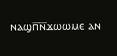ⲛⲁϣⲡ̅ⲛ̅ϫⲱⲱⲙⲉ ⲁⲛ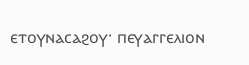ⲉⲧⲟⲩⲛⲁⲥⲁϩⲟⲩ· ⲡⲉⲩⲁⲅⲅⲉⲗⲓⲟⲛ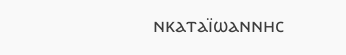ⲛⲕⲁⲧⲁⲓ̈ⲱⲁⲛⲛⲏⲥ